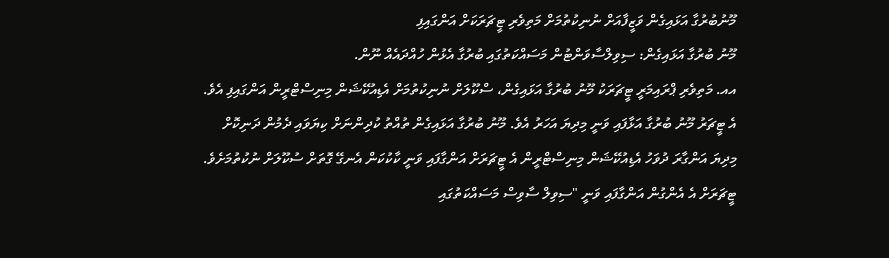މޫނުބުރުގާ އަޅައިގެން ވަޒީފާއަށް ނުނިކުތުމަށް މަތިވެރި ޓީޗަރަކަށް އަންގައިފި
މޫނު ބުރުގާ އަޅައިގެން: ސިވިލްސާވަންޓުން މަސައްކަތުގައި ބުރުގާ އެޅުން ހުއްދައެއް ނޫން.
އއ. މަތިވެރި ޕްރައިމަރީ ޓީޗަރަކު މޫނު ބުރުގާ އަޅައިގެން، ސްކޫލަށް ނުނިކުތުމަށް އެޑިއުކޭޝަން މިނިސްޓްރީން އަންގައިފި އެވެ.
އެ ޓީޗަރު މޫނު ބުރުގާ އަޅާފައި ވަނީ މިދިޔަ އަހަރު އެވެ. މޫނު ބުރުގާ އަޅައިގެން ތުއްތު ކުދިންނަށް ކިޔަވައި ދެމުން ދަނިކޮށް މިދިޔަ އަންގާރަ ދުވަހު އެޑިއުކޭޝަން މިނިސްޓްރީން އެ ޓީޗަރަށް އަންގާފައި ވަނީ ކާކުކަން އެނގޭ ގޮތަށް ސުކޫލަށް ނުކުތުމަށެވެ. ޓީޗަރަށް އެ އެންގުން އަންގާފައި ވަނީ "ސިވިލް ސާވިސް މަސައްކަތުގައި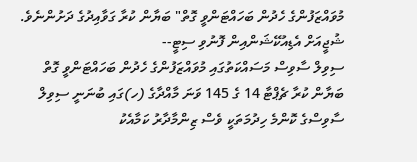މުވައްޒަފުންގެ ހެދުން ބަހައްޓަންވީ ގޮތް" ބަޔާން ކުރާ ގަވާއިދުގެ ދަށުންނެވެ.
ޝުޖީއަށް އެޑިއުކޭޝަންއިން ފޮނުވި ސިޓީ--
ސިވިލް ސާވިސް މަސައްކަތުގައި މުވައްޒަފުންގެ ހެދުން ބަހައްޓަންވީ ގޮތް ބަޔާން ކުރާ ޗެޕްޓާ 14 ގެ 145 ވަނަ މާއްދާގެ (ހ)ގައި ބުނަނީ ސިވިލް ސާވިސްގެ ކޮންމެ ހިދުމަތަކީ ވެސް ޒިންމާދާރު ކަމާއެކު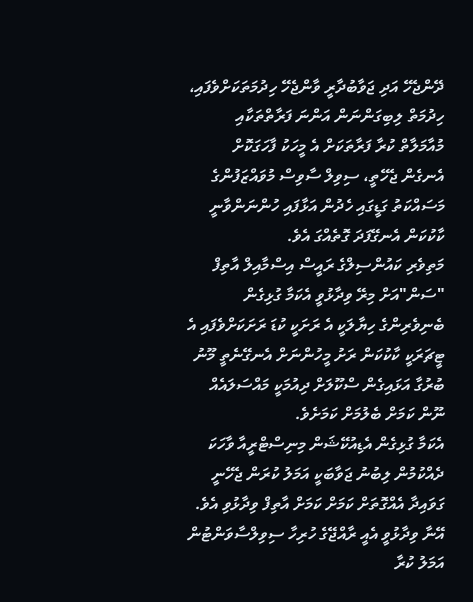ދޭންޖެހޭ އަދި ޖަވާބުދާރީ ވާންޖެހޭ ހިދުމަތަކަށްވެފައި، ހިދުމަތް ލިބިގަންނަން އަންނަ ފަރާތްތަކާއި މުއާމަލާތް ކުރާ ފަރާތަކަށް އެ މީހަކު ފާހަގަކޮށް އެނގެން ޖެހޭތީ، ސިވިލް ސާވިސް މުވައްޒަފުންގެ މަސައްކަތު ގަޑީގައި ހެދުން އަޅާފައި ހުންނަންވާނީ ކާކުކަން އެނގޭފަދަ ގޮތެއްގަ އެވެ.
މަތިވެރި ކައުންސިލްގެ ރައީސް އިސްމާއިލް އާތިފް "ސަން"އަށް މިރޭ ވިދާޅުވީ އެކަމާ ގުޅިގެން ބެނިވެރިންގެ ހިޔާލަކީ އެ ރަށަކީ ކުޑަ ރަށަކަށްވެފައި އެ ޓީޗަރަކީ ކާކުކަން ރަށު މީހުންނަށް އެނގޭނެތީ މޫނު ބުރުގާ އަޅައިގެން ސްކޫލަށް ދިއުމަކީ މައްސަލައެއް ނޫން ކަމަށް ބެލުމަށް ކަމަށެވެ.
އެކަމާ ގުޅިގެން އެޑިއުކޭޝަން މިނިސްޓްރީއާ ވާހަކަ ދެއްކުމުން ލިބުނު ޖަވާބަކީ އަމަލު ކުރަން ޖެހޭނީ ގަވައިދާ އެއްގޮތަށް ކަމަށް ކަމަށް އާތިފް ވިދާޅުވި އެވެ.
އޭނާ ވިދާޅުވީ އެއީ ރާއްޖޭގެ ހުރިހާ ސިވިލްސާވަންޓުން އަމަލު ކުރާ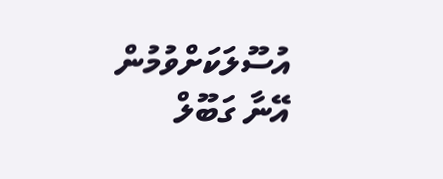އުސޫލަކަށްވުމުން އޭނާ ގަބޫލް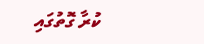ކުރާ ގޮތުގައި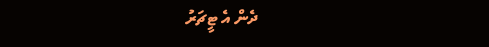ދެން އެ ޓީޗަރު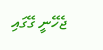ޖެހޭނީ ގޭގައި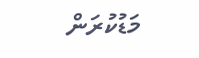މަޑުކުރަން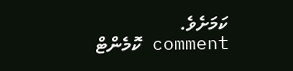ކަމަށެވެ.
comment ކޮމެންޓް